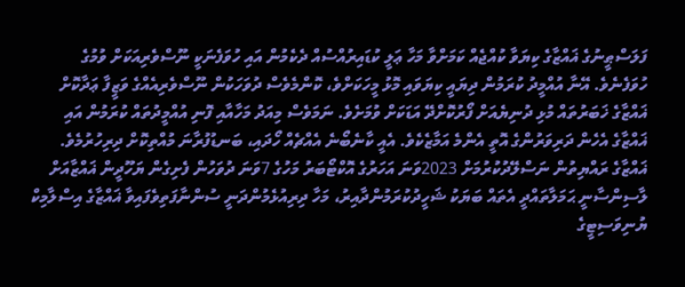ފަލަސްޠީނުގެ ޣައްޒާގެ ކިޔަވާ ކުއްޖެއް ކަމަށްވާ މަހާ ޢަލީ ކުޑައިރުއްސުއް ދެކެމުން އައި ހުވަފެނަކީ ނޫސްވެރިއަކަށް ވުމުގެ ހުވަފެނެވެ. އޭނާ އުއްމީދު ކުރަމުން ދިޔައީ ކިޔަވައި މޮޅު މީހަކަށްވެ، ކޮންމެވެސް ދުވަހަކުން ނޫސްވެރިއެއްގެ ވަޒީފާ ޢަދާކޮށް ޣައްޒާގެ ޚަބަރުތައް މުޅި ދުނިޔެއަށް ފޯރުކޮށްދޭ އަޑަކަށް ވުމަށެވެ. ނަމަވެސް މިއަދު މަހާއާއި ފޮނި އުއްމީދުތައް ކުރަމުން އައި ޣައްޒާގެ އެހެން ދަރިވަރުންގެ އޮތީ އެންމެ އަމާޒެކެވެ. އެއީ ކާނެބޯނެ އެއްޗެއް ހޯދައި، ބަނޑުފުރާނަ މުއްތިކޮށް ދިރިހުރުމެވެ.
ޣައްޒާގެ ރައްޔިތުން ނަސްލޭދުކުރުމަށް 2023ވަނަ އަހަރުގެ އޮކްޓޯބަރު މަހުގެ 7ވަނަ ދުވަހުން ފެށިގެން ޔަހޫދީން ޣައްޒާއަށް ލާސިންސާނީ ޙަމަލާތައްދީ އެތައް ބަޔަކު ޝަހީދުކުރަމުންދާއިރު، މަހާ ދިރިއުޅެމުންދަނީ ސުންނާފަތިވެފައިވާ ޣައްޒާގެ އިސްލާމިކް ޔުނިވަސިޓީގެ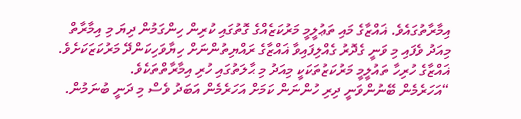އިމާރާތުގައެވެ. ޣައްޒާގެ މައި ތަޢުލީމީ މަރުކަޒެއްގެ ގޮތުގައި ކުރިން ހިންގަމުން ދިޔަ މި އިމާރާތް މިއަދު ވެފައި މި ވަނީ ގެދޮރު ގެއްލިފައިވާ ޣައްޒާގެ ރައްޔިތުންނަށް ހިޔާވަހިކަންދޭ މަރުކަޒަކަށެވެ. ޣައްޒާގެ ހުރިހާ ތައުލީމީ މަރުކަޒުތަކަކީ މިއަދު މި ޙާލަތުގައި ހުރި އިމާރާތްތަކެވެ.
“އަހަރެމެން ބޭނުންވަނީ ދިރި ހުންނަން ކަމަށް އަހަރެމެން އަބަދު ވެސް މި ދަނީ ބުނަމުން.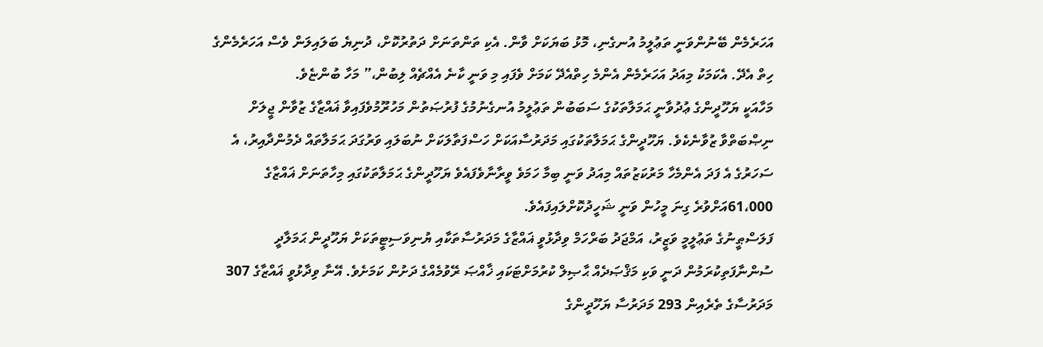އަހަރެމެން ބޭނުންވަނީ ތަޢުލީމު އުނގެނި، މޮޅު ބަޔަކަށް ވާން. އެކި ތަންތަނަށް ދަތުރުކޮށް، ދުނިޔެ ބަލައިލަން ވެސް އަހަރެމެންގެ ހިތް އެދޭ. އެކަމަކު މިއަދު އަހަރެމެން އެންމެ ހިތްއެދޭ ކަމަށް ވެފައި މި ވަނީ ކާނެ އެއްޗެއް ލިބުން،” މަހާ ބުންޏެވެ.
މަހާއަކީ ޔަހޫދީންގެ ޢުދުވާނީ ޙަމަލާތަކުގެ ސަބަބުން ތަޢުލީމު އުނގެނުމުގެ ފުރުޞަތުން މަހުރޫމުވެފައިވާ ޣައްޒާގެ ޒުވާން ޖީލަށް ނިޞްބަތްވާ ޒުވާނެކެވެ. ޔަހޫދީންގެ ޙަމަލާތަކުގައި މަދަރުސާއަކަށް ހަސްފަތާލަކަށް ނުބަލައި ވަރުގަދަ ޙަމަލާތައް ދެމުންދާއިރު، އެ ސަހަރުގެ އެ ފަދަ އެންމެހާ މަރުކަޒުތައް މިއަދު ވަނީ ބިމާ ހަމަވެ ވީރާނާވެފައެވެ ޔަހޫދީންގެ ޙަމަލާތަކުގައި މިހާތަނަށް ޣައްޒާގެ 61،000އަށްވުރެ ގިނަ މީހުން ވަނީ ޝަހީދުކޮށްލައިފައެވެ.
ފަލަސްޠީނުގެ ތަޢުލީމީ ވަޒީރު، އަމްޖަދު ބަރްހަމް ވިދާޅުވީ ޣައްޒާގެ މަދަރުސާތަކާއި ޔުނިވަސިޓީތަކަށް ޔަހޫދީން ޙަމަލާދީ ސުންނާފަތިކުރަމުން ދަނީ ވަކި މަޤްޞަދެއް ޙާޞިލް ކުރުމަށްޓަކައި ޚާއްޞަ ރޭވުމެއްގެ ދަށުން ކަމަށެވެ. އޭނާ ވިދާޅުވީ ޣައްޒާގެ 307 މަދަރުސާގެ ތެރެއިން 293 މަދަރުސާ ޔަހޫދީންގެ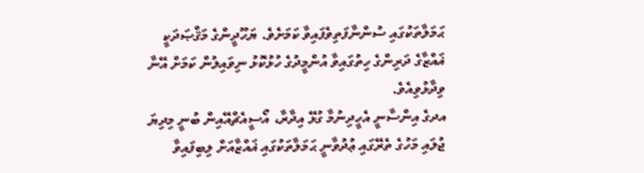ޙަމަލާތަކުގައި ސުންނާފަތިވެފައިވާ ކަމަށެވެ. ޔަހޫދީންގެ މަޤްޞަދަކީ ޣައްޒާގެ ދަރިންގެ ހިތުގައިވާ އުންމީދުގެ ހުޅުކޮޅު ނިވައިލުން ކަމަށް އޭނާ ވިދާޅުވިއެވެ.
އދގެ އިންސާނީ އެހީދިނުމާ ގުޅޭ އިދާރާ، އޯސީއެޗްއޭއިން ބުނީ މިދިޔަ ޖުލައި މަހުގެ ތެރޭގައި ޢުދުވާނީ ޙަމަލާތަކުގައި ޣައްޒާއަށް ލިބިފައިވާ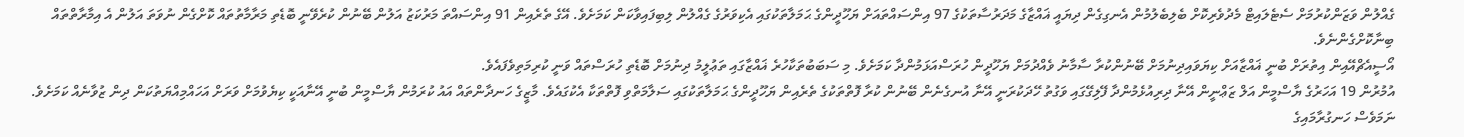ގެއްލުން ވަޒަންކުރުމަށް ސެޓެލައިޓް މެދުވެރިކޮށް ބެލިބެލުމުން އެނގިގެން ދިޔައީ ޣައްޒާގެ މަދަރުސާތަކުގެ 97 އިންސައްތައަށް ޔަހޫދީންގެ ޙަމަލާތަކުގައި އެކިވަރުގެ ގެއްލުން ލިބިފައިވާކަން ކަމަށެވެ. އޭގެ ތެރެއިން 91 އިންސައްތަ މަރުކަޒު އަލުން ބޭނުން ކުރެވޭނީ ބޮޑެތި މަރާމާތުތައް ކޮށްގެން ނުވަތަ އަލުން އެ އިމާރާތްތައް ބިނާކޮށްގެންނެވެ.
އޯސީއެޗްއޭއިން އިތުރަށް ބުނީ ޣައްޒާއަށް ކިޔަވައިދިނުމަށް ބޭނުންކުރާ ސާމާނު ވެއްދުމަށް ޔަހޫދީން ހުރަސްއަޅަމުންދާ ކަމަށެވެ. މި ސަބަބުތަކާހުރެ ޣައްޒާގައި ތަޢުލީމު ދިނުމަށް ބޮޑެތި ހުރަސްތައް ވަނީ ކުރިމަތިވެފައެވެ.
އުމުރުން 19 އަހަރުގެ ޔާސްމީން އަލް ޒަޢްނީން އޭނާ ދިރިއުޅެމުންދާ ފޭލިގޭގައި ވަގުތު ހޭދަކުރަނީ އޭނާ އުނގެނެން ބޭނުން ކުރާ ފޮތްތަކުގެ ތެރެއިން ޔަހޫދީންގެ ޙަމަލާތަކުގައި ސަލާމަތްވި ފޮތްތަކާ އެކުގައެވެ. މާޒީގެ ހަނދާންތައް އައު ކުރަމުން ޔާސްމީން ބުނީ އޭނާއަކީ ކިޔެވުމަށް ވަރަށް އަހައްމިއްޔަތުކަން ދިން ޒުވާނެއް ކަމަށެވެ. ނަމަވެސް ހަނގުރާމައިގެ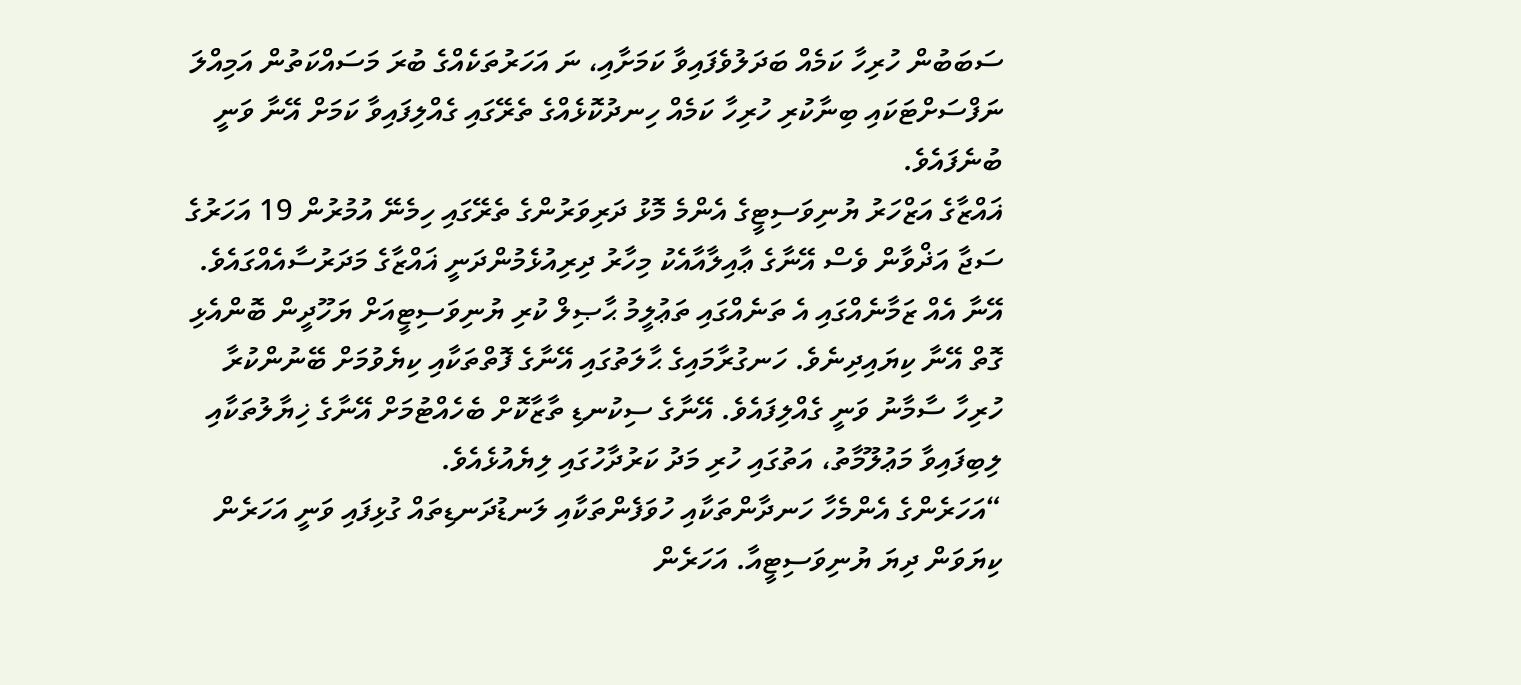ސަބަބުން ހުރިހާ ކަމެއް ބަދަލުވެފައިވާ ކަމަށާއި، ނަ އަހަރުތަކެއްގެ ބުރަ މަސައްކަތުން އަމިއްލަ ނަފްސަށްޓަކައި ބިނާކުރި ހުރިހާ ކަމެއް ހިނދުކޮޅެއްގެ ތެރޭގައި ގެއްލިފައިވާ ކަމަށް އޭނާ ވަނީ ބުނެފައެވެ.
ޣައްޒާގެ އަޒްހަރު ޔުނިވަސިޓީގެ އެންމެ މޮޅު ދަރިވަރުންގެ ތެރޭގައި ހިމެނޭ އުމުރުން 19 އަހަރުގެ ސަޖާ އަޛްވާން ވެސް އޭނާގެ ޢާއިލާއާއެކު މިހާރު ދިރިއުޅެމުންދަނީ ޣައްޒާގެ މަދަރުސާއެއްގައެވެ. އޭނާ އެއް ޒަމާނެއްގައި އެ ތަނެއްގައި ތަޢުލީމު ޙާޞިލް ކުރި ޔުނިވަސިޓީއަށް ޔަހޫދީން ބޮންއެޅި ގޮތް އޭނާ ކިޔައިދިނެވެ. ހަނގުރާމައިގެ ޙާލަތުގައި އޭނާގެ ފޮތްތަކާއި ކިޔެވުމަށް ބޭނުންކުރާ ހުރިހާ ސާމާނު ވަނީ ގެއްލިފައެވެ. އޭނާގެ ސިކުނޑި ތާޒާކޮށް ބެހެއްޓުމަށް އޭނާގެ ޚިޔާލުތަކާއި ލިބިފައިވާ މަޢުލޫމާތު، އަތުގައި ހުރި މަދު ކަރުދާހުގައި ލިޔެއުޅެއެވެ.
“އަހަރެންގެ އެންމެހާ ހަނދާންތަކާއި ހުވަފެންތަކާއި ލަނޑުދަނޑިތައް ގުޅިފައި ވަނީ އަހަރެން ކިޔަވަން ދިޔަ ޔުނިވަސިޓީއާ. އަހަރެން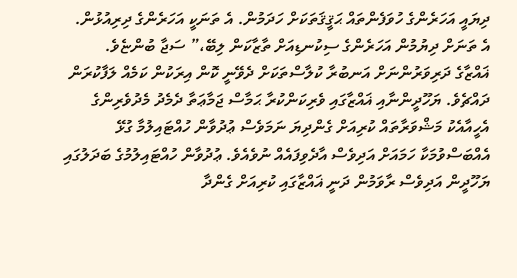ދިޔައީ އަހަރެންގެ ހުވަފެންތައް ޙަޤީޤަތަކަށް ހަދަމުން. އެ ތަނަކީ އަހަރެންގެ ދިރިއުޅުން. އެ ތަނަށް ދިޔުމުން އަހަރެންގެ ސިކުނޑިއަށް ތާޒާކަން ލިބޭ،” ސަޖާ ބުންޏެވެ.
ޣައްޒާގެ ދަރިވަރުންނަށް އަނބުރާ ކުލާސްތަކަށް ދެވޭނީ ކޮން އިރަކުން ކަމެއް ލަފާކުރަން ދައްޗެވެ. ޔަހޫދީންނާއި ޣައްޒާގައި ވެރިކަންކުރާ ޙަމާސް ޖަމާޢަތާ ދެމެދު މެދުވެރިންގެ އެހީއާއެކު މަޝްވަރާތައް ކުރިއަށް ގެންދިޔަ ނަމަވެސް ޢުދުވާން ހުއްޓައިލުމާ ގުޅޭ އެއްބަސްވުމަކާ ހަމައަށް އަދިވެސް އާދެވިފައެއް ނުވެއެވެ. ޢުދުވާން ހުއްޓައިލުމުގެ ބަދަލުގައި ޔަހޫދީން އަދިވެސް ރާވަމުން ދަނީ ޣައްޒާގައި ކުރިއަށް ގެންދާ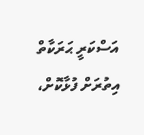އަސްކަރީ ޙަރަކާތް އިތުރަށް ފުޅާކޮށް،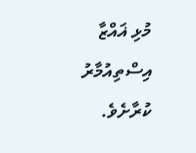މުޅި ޣައްޒާ އިސްތިއުމާރު ކުރާށެވެ.